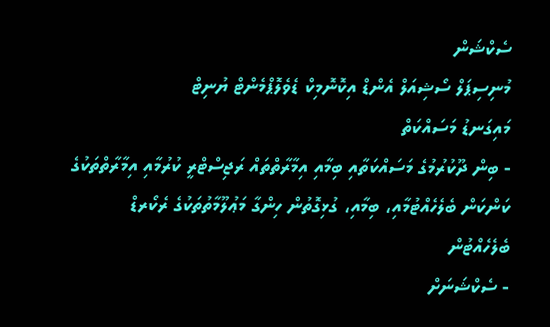ސެކްޝަން
މުނިސިޕަލް ސޯޝިއަލް އެންޑް އިކޮނޮމިކް ޑެވެލޮޕްމެންޓް ޔުނިޓް
މައިގަނޑު މަސައްކަތް
- ބިން ދޫކުރުމުގެ މަސައްކަތާއި ބިމާއި އިމާރާތްތައް ރަޖިސްޓްރީ ކުރުމާއި އިމާރާތްތަކުގެ ކަންކަން ބެލެހެއްޓުމާއި، ބިމާއި، ގުޅިގޮތުން ހިންގާ މަޢުލޫމާތުތަކުގެ ރެކޯރޑް ބެލެހެއްޓުން
- ސެކްޝަނަށް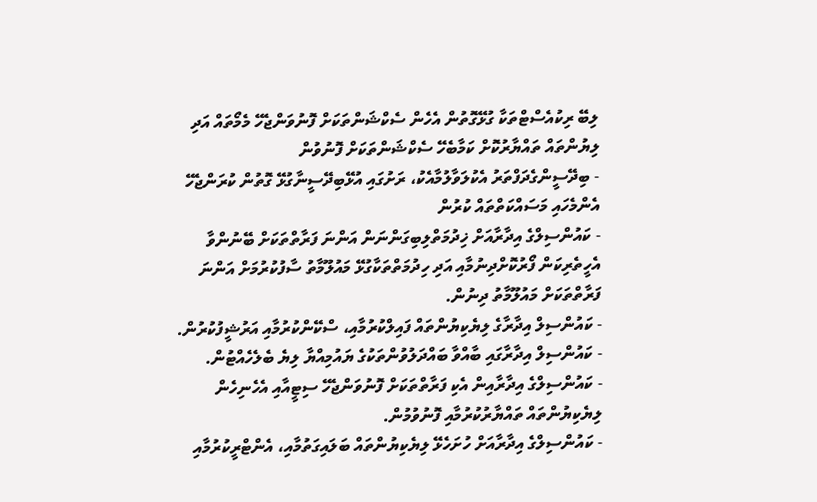ލިބޭ ރިކުއެސްޓްތަކާ ގުޅޭގޮތުން އެހެން ސެކްޝަންތަކަށް ފޮނުވަންޖެހޭ މެމޯތައް އަދި ލިޔުންތައް ތައްޔާރުކޮށް ކަމާބެހޭ ސެކްޝަންތަކަށް ފޮނުވުން
- ބިދޭސީންގެދަފްތަރު އެކުލަވާލުމާއެކު، ރަށުގައި އުޅޭބިދޭސީނާގުޅޭ ގޮތުން ކުރަންޖެހޭ އެންމެހައި މަސައްކަތްތައް ކުރުން
- ކައުންސިލްގެ އިދާރާއަށް ޚިދުމަތްލިބިގަންނަން އަންނަ ފަރާތްތަކަށް ބޭނުންވާ އެހީތެރިކަން ފޯރުކޮށްދިނުމާއި އަދި ހިދުމަތްތަކާގުޅޭ މައުލޫމާތު ސާފުކުރުމަށް އަންނަ ފަރާތްތަކަށް މައުލޫމާތު ދިނުން.
- ކައުންސިލް އިދާރާގެ ލިޔެކިޔުންތައް ފައިލްކުރުމާއި، ސްކޭންކުރުމާއި އަރުޝީފުކުރުން.
- ކައުންސިލް އިދާރާގައި ބާއްވާ ބައްދަލުވުންތަކުގެ ޔައުމިއްޔާ ލިޔެ ބެލެހެއްޓުން.
- ކައުންސިލްގެ އިދާރާއިން އެކި ފަރާތްތަކަށް ފޮނުވަންޖެހޭ ސިޓީއާއި އެހެނިހެން ލިޔެކިޔުންތައް ތައްޔާރުކުރުމާއި ފޮނުވުމުން.
- ކައުންސިލްގެ އިދާރާއަށް ހުށަހެޅޭ ލިޔެކިޔުންތައް ބަލައިގަތުމާއި، އެންޓްރީކުރުމާއި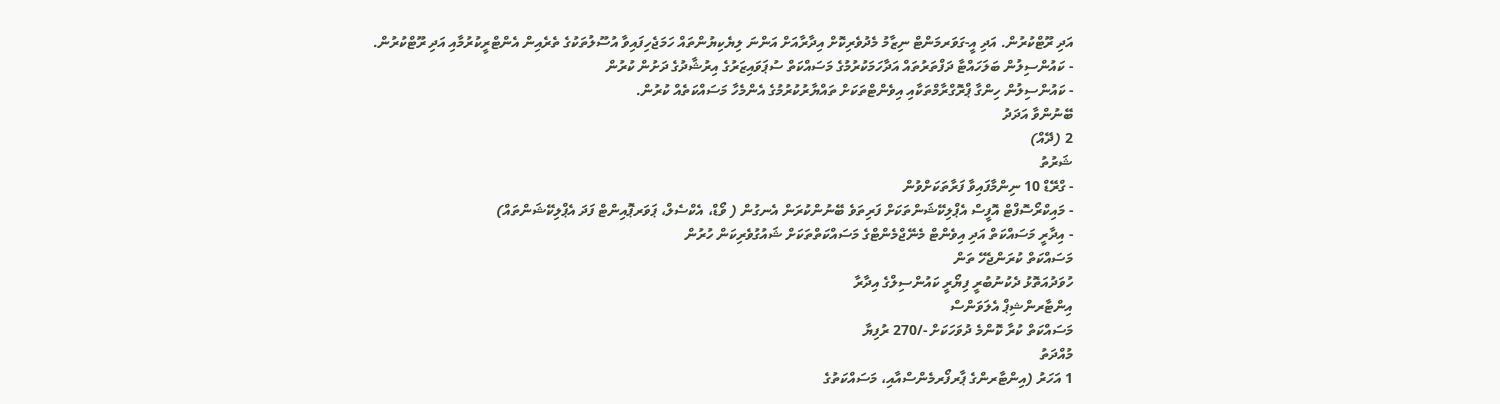އަދި ރޫޓްކުރުން. އަދި އީ-ގަވަރމަންޓް ނިޒާމު މެދުވެރިކޮށް އިދާރާއަށް އަންނަ ލިޔެކިޔުންތައް ހަމަޖެހިފައިވާ އުސޫލުތަކުގެ ތެރެއިން އެންޓްރީކުރުމާއި އަދި ރޫޓްކުރުން.
- ކައުންސިލުން ބަލަހައްޓާ ދަފްތަރުތައް އަދާހަމަކުރުމުގެ މަސައްކަތް ސުޕަވައިޒަރުގެ އިރުޝާދުގެ ދަށުން ކުރުން
- ކައުންސިލުން ހިންގާ ޕްރޮގްރާމްތަކާއި އިވެންޓްތަކަށް ތައްޔާރުކުރުމުގެ އެންމެހާ މަސައްކަތެއް ކުރުން.
ބޭނުންވާ އަދަދު
2 (ދޭއް)
ޝަރުތު
- ގްރޭޑް 10 ނިންމާފައިވާ ފަރާތަކަށްވުން
- މައިކްރޯސޮފްޓް އޮފީސް އެޕްލިކޭޝަންތަކަށް ފަރިތަވެ ބޭނުންކުރަން އެނގުން ( ވޯޑް، އެކްސެލް، ޕަވަރޕޮއިންޓް ފަދަ އެޕްލިކޭޝަންތައް)
- އިދާރީ މަސައްކަތް އަދި އިވެންޓް މެނޭޖްމެންޓްގެ މަސައްކަތްތަކަށް ޝައުގުވެރިކަން ހުރުން
މަސައްކަތް ކުރަންޖެހޭ ތަން
ހުވަދުއަތޮޅު ދެކުނުބުރީ ފިޔޯރީ ކައުންސިލްގެ އިދާރާ
އިންޓާރންޝިޕް އެލަވަންސް
މަސައްކަތް ކުރާ ކޮންމެ ދުވަހަކަށް -/270 ރުފިޔާ
މުއްދަތު
1 އަހަރު (އިންޓާރންގެ ޕާރފޯރމެންސްއާއި، މަސައްކަތުގެ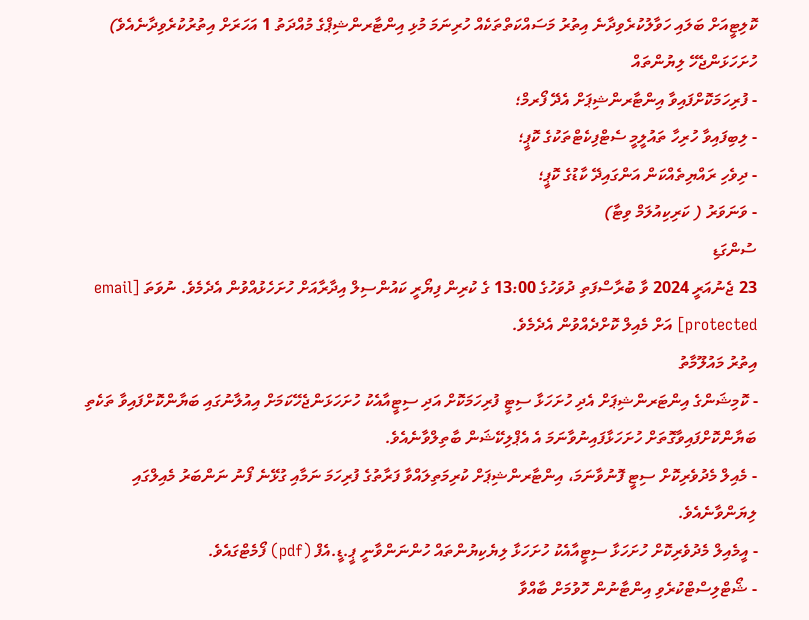ކޮލިޓީއަށް ބަލައި ހަވާލުކުރެވިދާނެ އިތުރު މަސައްކަތްތަކެއް ހުރިނަމަ މުޅި އިންޓާރންޝިޕްގެ މުއްދަތު 1 އަހަރަށް އިތުރުކުރެވިދާނެއެވެ)
ހުށަހަޅަންޖެހޭ ލިޔުންތައް
- ފުރިހަމަކޮށްފައިވާ އިންޓާރންޝިޕަށް އެދޭ ފޯރމް؛
- ލިބިފައިވާ ހުރިހާ ތައުލީމީ ސެޓްފިކެޓްތަކުގެ ކޮޕީ؛
- ދިވެހި ރައްޔިތެއްކަން އަންގައިދޭ ކާޑުގެ ކޮޕީ؛
- ވަނަވަރު ( ކަރިކިއުލަމް ވިޓާ)
ސުންގަޑި
23 ޖެނުއަރީ 2024 ވާ ބުރާސްފަތި ދުވަހުގެ 13:00 ގެ ކުރިން ފިޔޯރީ ކައުންސިލް އިދާރާއަށް ހުށަހެޅުއްވުން އެދެމެވެ. ނުވަތަ [email protected] އަށް މެއިލް ކޮށްދެއްވުން އެދެމެވެ.
އިތުރު މައުލޫމާތު
- ކޮމިޝަންގެ އިންޓަރންޝިޕަށް އެދި ހުށަހަޅާ ސިޓީ ފުރިހަމަކޮށް އަދި ސިޓީއާއެކު ހުށަހަޅަންޖެހޭކަމަށް އިއުލާނުގައި ބަޔާންކޮށްފައިވާ ތަކެތި ބަޔާންކޮށްފައިވާގޮތަށް ހުށަހަޅާފައިނުވާނަމަ އެ އެޕްލިކޭޝަން ބާތިލްވާނެއެވެ.
- މެއިލް މެދުވެރިކޮށް ސިޓީ ފޮނުވާނަމަ، އިންޓާރންޝިޕަށް ކުރިމަތިލައްވާ ފަރާތުގެ ފުރިހަމަ ނަމާއި ގުޅޭނެ ފޯނު ނަންބަރު މެއިލްގައި ލިޔަންވާނެއެވެ.
- އީމެއިލް މެދުވެރިކޮށް ހުށަހަޅާ ސިޓީއާއެކު ހުށަހަޅާ ލިޔެކިޔުންތައް ހުންނަންވާނީ ޕީ.ޑީ.އެފް (pdf) ފޯމެޓްގައެވެ.
- ޝޯޓްލިސްޓްކުރެވި އިންޓާނުން ހޮވުމަށް ބާއްވާ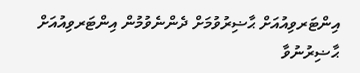އިންޓަރވިއުއަށް ޙާޟިރުވުމަށް ދެންނެވުމުން އިންޓަރވިއުއަށް ޙާޟިރުނުވާ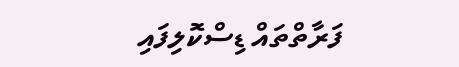ފަރާތްތައް ޑިސްކޮލިފައި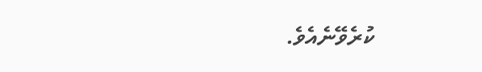ކުރެވޭނެއެވެ.